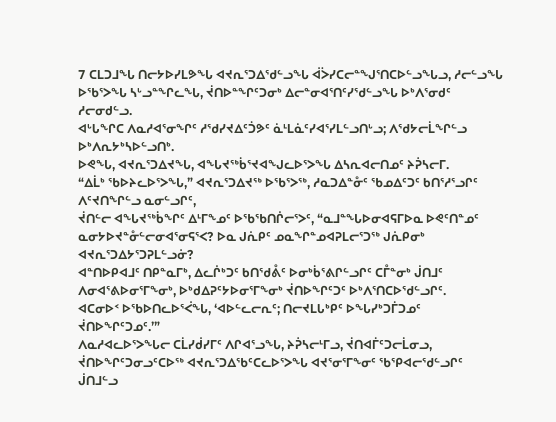7 ᑕᒪᑐᒧᖓ ᑎᓕᔭᐅᓯᒪᕗᖓ ᐊᔪᕆᕐᑐᐃᖁᓪᓗᖓ ᐋᐴᓯᑕᓕᓐᖑᕐᑎᑕᐅᓪᓗᖓᓗ, ᓱᓕᓪᓗᖓ ᐅᖃᕐᐳᖓ ᓴᒡᓗᓐᖏᓚᖓ, ᔫᑎᐅᓐᖏᑦᑐᓂᒃ ᐃᓕᓐᓂᐊᕐᑎᑦᓯᖁᓪᓗᖓ ᐅᒃᐱᕐᓂᑯᑦ ᓱᓕᓂᑯᓪᓗ.
ᐊᒡᒐᖏᑕ ᐱᓇᓱᐊᕐᓂᖏᑦ ᓱᖁᓯᔪᐃᑦᑑᕗᑦ ᓈᒻᒪᓈᑦᓯᐊᕐᓯᒪᓪᓗᑎᒡᓗ; ᐱᖁᔭᓕᒫᖏᓪᓗ ᐅᒃᐱᕆᔭᒃᓴᐅᓪᓗᑎᒃ.
ᐅᕙᖓ, ᐊᔪᕆᕐᑐᐃᔪᖓ, ᐊᖓᔪᖅᑳᕐᔪᐊᖑᓚᐅᕐᐳᖓ ᐃᓴᕆᐊᓕᑎᓄᑦ ᔨᕉᓴᓕᒥ.
“ᐃᒫᒃ ᖃᐅᔨᓚᐅᕐᐳᖓ,” ᐊᔪᕆᕐᑐᐃᔪᖅ ᐅᖃᕐᐳᖅ, ᓱᓇᑐᐃᓐᓁᑦ ᖃᓄᐃᑦᑐᑦ ᑲᑎᕐᓱᕐᓗᒋᑦ ᐱᑦᔪᑎᖏᓪᓗ ᓇᓂᓪᓗᒋᑦ,
ᔫᑎᓪᓕ ᐊᖓᔪᖅᑳᖏᑦ ᐃᒻᒥᖕᓄᑦ ᐅᖃᖃᑎᒌᓕᕐᐳᑦ, “ᓇᒧᓐᖓᐅᓂᐊᕋᒥᐅᓇ ᐅᕙᑦᑎᓐᓄᑦ ᓇᓂᔭᐅᔪᓐᓁᓪᓕᓂᐊᕐᓂᕋᕐᐸ? ᐅᓇ ᒍᕇᑭᑦ ᓄᓇᖏᓐᓄᐊᕈᒪᓕᕐᑐᖅ ᒍᕇᑭᓂᒃ ᐊᔪᕆᕐᑐᐃᔭᕐᑐᕈᒪᓪᓗᓃ?
ᐊᓐᑎᐅᑭᐊᒧᑦ ᑎᑭᓐᓇᒥᒃ, ᐃᓚᒌᒃᑐᑦ ᑲᑎᖁᕔᑦ ᐅᓂᒃᑳᕐᕕᒋᓪᓗᒋᑦ ᑕᒤᓐᓂᒃ ᒎᑎᒧᑦ ᐱᓂᐊᕐᕕᐅᓂᕐᒥᖕᓂᒃ, ᐅᒃᑯᐃᕈᑦᔭᐅᓂᕐᒥᖕᓂᒃ ᔫᑎᐅᖏᑦᑐᑦ ᐅᒃᐱᕐᑎᑕᐅᖁᓪᓗᒋᑦ.
ᐊᑕᓂᐅᑉ ᐅᖃᐅᑎᓚᐅᕐᐹᖓ, ‘ᐊᐅᓪᓚᓕᕆᑦ; ᑎᓕᔪᒪᒐᒃᑭᑦ ᐅᖓᓯᒃᑐᒦᑐᓄᑦ ᔫᑎᐅᖏᑦᑐᓄᑦ.’”
ᐱᓇᓱᐊᓚᐅᕐᐳᖓᓕ ᑕᒫᓯᑰᓯᒥᑦ ᐱᒋᐊᕐᓗᖓ, ᔨᕉᓴᓕᒻᒥᓗ, ᔫᑎᐊᒦᑦᑐᓕᒫᓂᓗ, ᔫᑎᐅᖏᑦᑐᓂᓗᑦᑕᐅᖅ ᐊᔪᕆᕐᑐᐃᖃᑦᑕᓚᐅᕐᐳᖓ ᐊᔪᕐᓂᕐᒥᖕᓂᑦ ᖃᕿᐊᓕᖁᓪᓗᒋᑦ ᒎᑎᒧᓪᓗ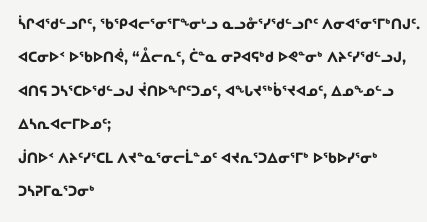ᓵᒋᐊᖁᓪᓗᒋᑦ, ᖃᕿᐊᓕᕐᓂᕐᒥᖕᓂᒡᓗ ᓇᓗᓁᕐᓯᖁᓪᓗᒋᑦ ᐱᓂᐊᕐᓂᕐᒥᒃᑎᒍᑦ.
ᐊᑕᓂᐅᑉ ᐅᖃᐅᑎᕚ, “ᐂᓕᕆᑦ, ᑖᓐᓇ ᓂᕈᐊᕋᒃᑯ ᐅᕙᓐᓂᒃ ᐱᔨᑦᓯᖁᓪᓗᒍ, ᐊᑎᕋ ᑐᓴᕐᑕᐅᖁᓪᓗᒍ ᔫᑎᐅᖏᑦᑐᓄᑦ, ᐊᖓᔪᖅᑳᕐᔪᐊᓄᑦ, ᐃᓄᖕᓄᓪᓗ ᐃᓴᕆᐊᓕᒥᐅᓄᑦ;
ᒎᑎᐅᑉ ᐱᔨᑦᓯᕐᑕᒪ ᐱᔪᓐᓇᕐᓂᓕᒫᓐᓄᑦ ᐊᔪᕆᕐᑐᐃᓂᕐᒥᒃ ᐅᖃᐅᓯᕐᓂᒃ ᑐᓴᕈᒥᓇᕐᑐᓂᒃ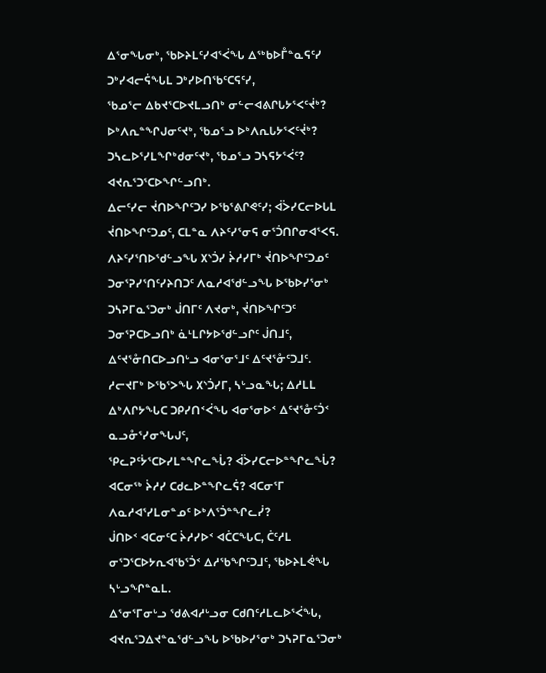ᐃᕐᓂᖓᓂᒃ, ᖃᐅᔨᒪᑦᓯᐊᕐᐹᖓ ᐃᖅᑲᐅᒤᓐᓇᕋᑦᓯ ᑐᒃᓯᐊᓕᕌᖓᒪ ᑐᒃᓯᐅᑎᖃᑦᑕᕋᑦᓯ,
ᖃᓄᕐᓕ ᐃᑲᔪᕐᑕᐅᔪᒪᓗᑎᒃ ᓂᓪᓕᐊᕕᒋᒐᔭᕐᐸᑦᔫᒃ? ᐅᒃᐱᕆᓐᖏᒍᓂᑦᔪᒃ, ᖃᓄᕐᓗ ᐅᒃᐱᕆᒐᔭᕐᐸᑦᔫᒃ? ᑐᓴᓚᐅᕐᓯᒪᖏᒃᑯᓂᑦᔪᒃ, ᖃᓄᕐᓗ ᑐᓴᕋᔭᕐᐹᑦ? ᐊᔪᕆᕐᑐᕐᑕᐅᖏᓪᓗᑎᒃ.
ᐃᓕᑦᓯᓕ ᔫᑎᐅᖏᑦᑐᓯ ᐅᖃᕐᕕᒋᕙᑦᓯ; ᐋᐴᓯᑕᓕᐅᒐᒪ ᔫᑎᐅᖏᑦᑐᓄᑦ, ᑕᒪᓐᓇ ᐱᔨᑦᓯᕐᓂᕋ ᓂᕐᑑᑎᒋᓂᐊᕐᐸᕋ.
ᐱᔨᑦᓯᕐᑎᐅᖁᓪᓗᖓ ᙭ᔅᑑᓯ ᔩᓱᓯᒥᒃ ᔫᑎᐅᖏᑦᑐᓄᑦ ᑐᓂᕐᕈᓯᕐᑎᑦᓯᔨᑎᑐᑦ ᐱᓇᓱᐊᖁᓪᓗᖓ ᐅᖃᐅᓯᕐᓂᒃ ᑐᓴᕈᒥᓇᕐᑐᓂᒃ ᒎᑎᒥᑦ ᐱᔪᓂᒃ, ᔫᑎᐅᖏᑦᑐᑦ ᑐᓂᕐᕈᑕᐅᓗᑎᒃ ᓈᒻᒪᒋᔭᐅᖁᓪᓗᒋᑦ ᒎᑎᒧᑦ, ᐃᑦᔪᕐᓁᑎᑕᐅᓗᑎᒡᓗ ᐊᓂᕐᓂᕐᒧᑦ ᐃᑦᔪᕐᓁᑦᑐᒧᑦ.
ᓱᓕᔪᒥᒃ ᐅᖃᕐᐳᖓ ᙭ᔅᑑᓯᒥ, ᓴᒡᓗᓇᖓ; ᐃᓱᒪᒪ ᐃᒃᐱᒋᔭᖓᑕ ᑐᑭᓯᑎᑉᐹᖓ ᐊᓂᕐᓂᐅᑉ ᐃᑦᔪᕐᓁᑦᑑᑉ ᓇᓗᓁᕐᓯᓂᖓᒍᑦ,
ᕿᓚᕈᑦᔮᕐᑕᐅᓯᒪᓐᖏᓚᖔ? ᐋᐴᓯᑕᓕᐅᓐᖏᓚᖔ? ᐊᑕᓂᖅ ᔩᓱᓯ ᑕᑯᓚᐅᓐᖏᓚᕌ? ᐊᑕᓂᕐᒥ ᐱᓇᓱᐊᕐᓯᒪᓂᓐᓄᑦ ᐅᒃᐱᕐᑑᓐᖏᓚᓰ?
ᒎᑎᐅᑉ ᐊᑕᓂᑦᑕ ᔩᓱᓯᐅᑉ ᐊᑖᑕᖓᑕ, ᑖᑦᓱᒪ ᓂᕐᑐᕐᑕᐅᔭᕆᐊᖃᕐᑑᑉ ᐃᓱᖃᖏᑦᑐᒧᑦ, ᖃᐅᔨᒪᕚᖓ ᓴᒡᓗᖏᓐᓇᒪ.
ᐃᕐᓂᕐᒥᓂᒡᓗ ᖁᕕᐊᓱᒡᓗᓂ ᑕᑯᑎᑦᓱᒪᓚᐅᕐᐹᖓ, ᐊᔪᕆᕐᑐᐃᔪᓐᓇᖁᓪᓗᖓ ᐅᖃᐅᓯᕐᓂᒃ ᑐᓴᕈᒥᓇᕐᑐᓂᒃ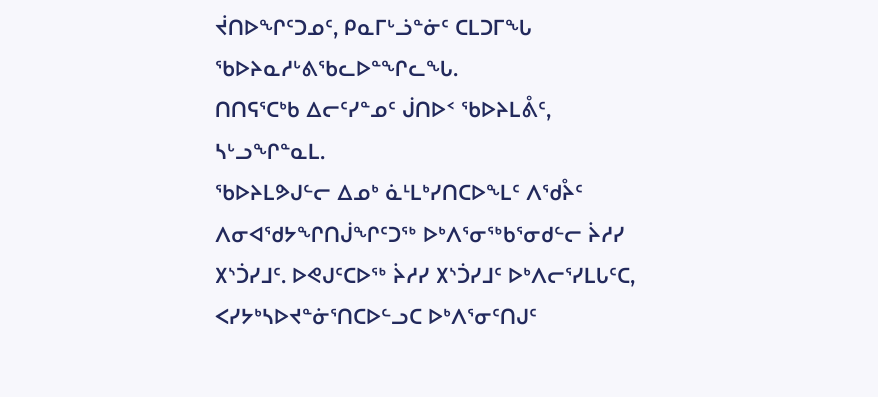ᔫᑎᐅᖏᑦᑐᓄᑦ, ᑭᓇᒥᒡᓘᓐᓃᑦ ᑕᒪᑐᒥᖓ ᖃᐅᔨᓇᓱᒡᕕᖃᓚᐅᓐᖏᓚᖓ.
ᑎᑎᕋᕐᑕᒃᑲ ᐃᓕᑦᓯᓐᓄᑦ ᒎᑎᐅᑉ ᖃᐅᔨᒪᕔᑦ, ᓴᒡᓗᖏᓐᓇᒪ.
ᖃᐅᔨᒪᕗᒍᓪᓕ ᐃᓄᒃ ᓈᒻᒪᒃᓯᑎᑕᐅᖕᒪᑦ ᐱᖁᔧᑦ ᐱᓂᐊᖁᔭᖏᑎᒎᖏᑦᑐᖅ ᐅᒃᐱᕐᓂᖅᑲᕐᓂᑯᓪᓕ ᔩᓱᓯ ᙭ᔅᑑᓯᒧᑦ. ᐅᕙᒍᑦᑕᐅᖅ ᔩᓱᓯ ᙭ᔅᑑᓯᒧᑦ ᐅᒃᐱᓕᕐᓯᒪᒐᑦᑕ, ᐸᓯᔭᒃᓴᐅᔪᓐᓃᕐᑎᑕᐅᓪᓗᑕ ᐅᒃᐱᕐᓂᑦᑎᒍᑦ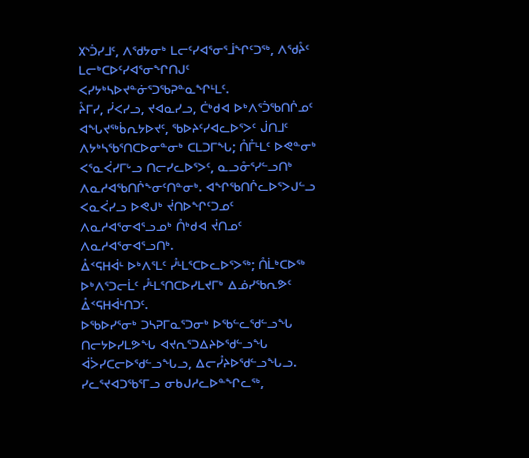᙭ᔅᑑᓯᒧᑦ, ᐱᖁᔭᓂᒃ ᒪᓕᑦᓯᐊᕐᓂᕐᒨᖏᑦᑐᖅ, ᐱᖁᔧᑦ ᒪᓕᒃᑕᐅᑦᓯᐊᕐᓂᖏᑎᒍᑦ ᐸᓯᔭᒃᓴᐅᔪᓐᓃᕐᑐᖃᕈᓐᓇᖏᒻᒪᑦ.
ᔧᒥᓯ, ᓰᐸᓯᓗ, ᔪᐊᓇᓯᓗ, ᑖᒃᑯᐊ ᐅᒃᐱᕐᑑᖃᑎᒌᓄᑦ ᐊᖓᔪᖅᑳᕆᔭᐅᔪᑦ, ᖃᐅᔨᑦᓯᐊᓚᐅᕐᐳᑦ ᒎᑎᒧᑦ ᐱᔭᒃᓴᖃᕐᑎᑕᐅᓂᓐᓂᒃ ᑕᒪᑐᒥᖓ; ᑍᒤᒻᒪᑦ ᐅᕙᓐᓂᒃ ᐸᕐᓇᐹᓯᒥᒡᓗ ᑎᓕᓯᓚᐅᕐᐳᑦ, ᓇᓗᓁᕐᓯᓪᓗᑎᒃ ᐱᓇᓱᐊᖃᑎᒌᖕᓂᑦᑎᓐᓂᒃ. ᐊᖏᖃᑎᒌᓚᐅᕐᐳᒍᓪᓗ ᐸᓇᐹᓯᓗ ᐅᕙᒍᒃ ᔫᑎᐅᖏᑦᑐᓄᑦ ᐱᓇᓱᐊᕐᓂᐊᕐᓗᓄᒃ ᑍᒃᑯᐊ ᔫᑎᓄᑦ ᐱᓇᓱᐊᕐᓂᐊᕐᓗᑎᒃ.
ᐂᑉᕋᕼᐋᒻ ᐅᒃᐱᕐᒪᑦ ᓮᒻᒪᕐᑕᐅᓚᐅᕐᐳᖅ; ᑍᒫᒃᑕᐅᖅ ᐅᒃᐱᕐᑐᓕᒫᑦ ᓮᒻᒪᕐᑎᑕᐅᓯᒪᔪᒥᒃ ᐃᓅᓯᖃᕆᕗᑦ ᐂᑉᕋᕼᐋᒻᑎᑐᑦ.
ᐅᖃᐅᓯᕐᓂᒃ ᑐᓴᕈᒥᓇᕐᑐᓂᒃ ᐅᖃᓪᓚᖁᓪᓗᖓ ᑎᓕᔭᐅᓯᒪᕗᖓ ᐊᔪᕆᕐᑐᐃᔨᐅᖁᓪᓗᖓ ᐋᐴᓯᑕᓕᐅᖁᓪᓗᖓᓗ, ᐃᓕᓮᔨᐅᖁᓪᓗᖓᓗ.
ᓯᓚᕐᔪᐊᑐᖃᕐᒥᓗ ᓂᑲᒍᓱᓚᐅᓐᖏᓚᖅ,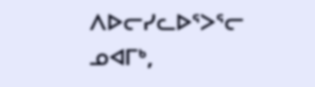ᐱᐅᓕᓯᓚᐅᕐᐳᕐᓕ ᓄᐊᒥᒃ,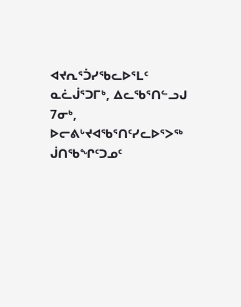ᐊᔪᕆᕐᑑᓯᖃᓚᐅᕐᒪᑦ ᓇᓛᒎᕐᑐᒥᒃ, ᐃᓚᖃᕐᑎᓪᓗᒍ 7ᓂᒃ, ᐅᓕᕕᒡᔪᐊᖃᕐᑎᑦᓯᓚᐅᕐᐳᖅ ᒎᑎᖃᖏᑦᑐᓄᑦ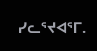ᓯᓚᕐᔪᐊᕐᒥ.